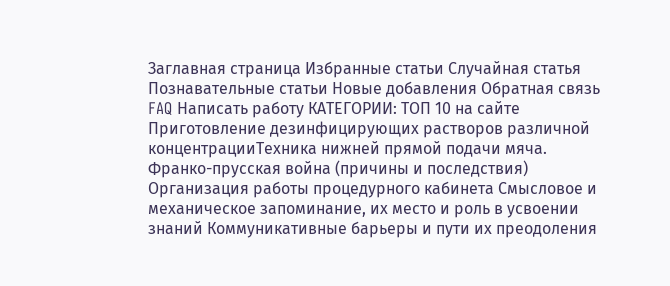Заглавная страница Избранные статьи Случайная статья Познавательные статьи Новые добавления Обратная связь FAQ Написать работу КАТЕГОРИИ: ТОП 10 на сайте Приготовление дезинфицирующих растворов различной концентрацииТехника нижней прямой подачи мяча. Франко-прусская война (причины и последствия) Организация работы процедурного кабинета Смысловое и механическое запоминание, их место и роль в усвоении знаний Коммуникативные барьеры и пути их преодоления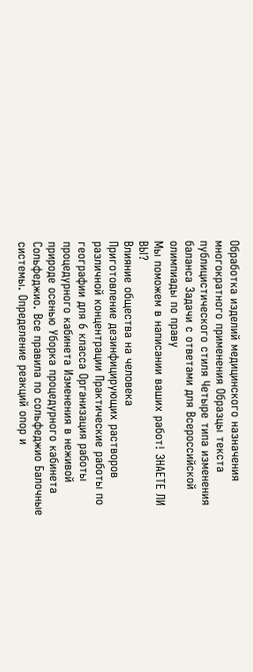Обработка изделий медицинского назначения многократного применения Образцы текста публицистического стиля Четыре типа изменения баланса Задачи с ответами для Всероссийской олимпиады по праву
Мы поможем в написании ваших работ! ЗНАЕТЕ ЛИ ВЫ?
Влияние общества на человека
Приготовление дезинфицирующих растворов различной концентрации Практические работы по географии для 6 класса Организация работы процедурного кабинета Изменения в неживой природе осенью Уборка процедурного кабинета Сольфеджио. Все правила по сольфеджио Балочные системы. Определение реакций опор и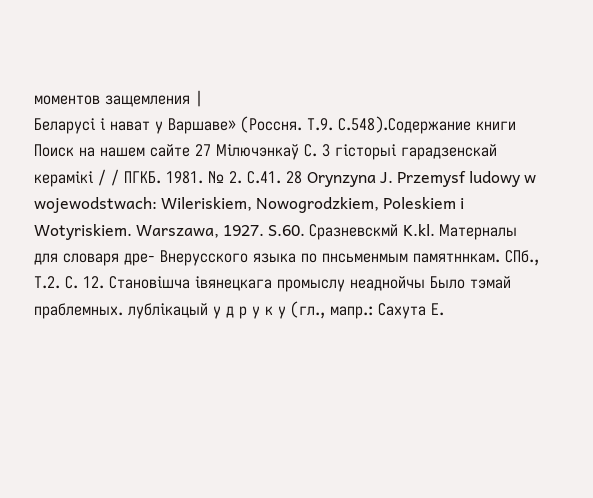моментов защемления |
Беларусі і нават у Варшаве» (Россня. Т.9. С.548).Содержание книги
Поиск на нашем сайте 27 Мілючэнкаў С. 3 гісторыі гарадзенскай керамікі / / ПГКБ. 1981. № 2. С.41. 28 Orynzyna J. Przemysf ludowy w wojewodstwach: Wileriskiem, Nowogrodzkiem, Poleskiem i Wotyriskiem. Warszawa, 1927. S.60. Сразневскмй K.kl. Матерналы для словаря дре- Внерусского языка по пнсьменмым памятннкам. СПб., Т.2. С. 12. Становішча івянецкага промыслу неаднойчы Было тэмай праблемных. лублікацый у д р у к у (гл., мапр.: Сахута Е.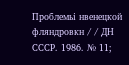Проблемьі нвенецкой фляндровкн / / ДН СССР. 1986. № 11;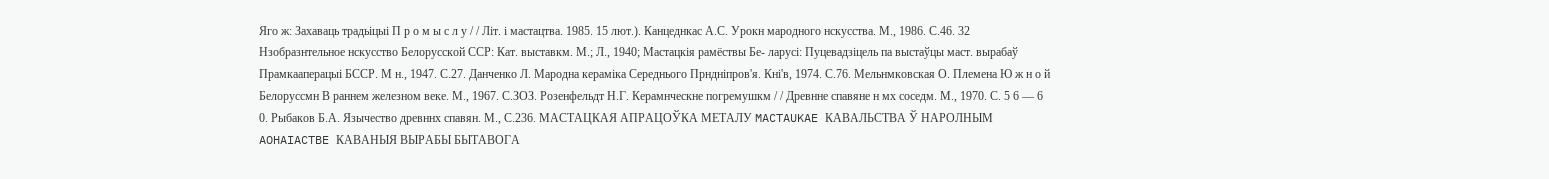Яго ж: Захаваць традьіцыі П р о м ы с л у / / Літ. і мастацтва. 1985. 15 лют.). Канцеднкас А.С. Урокн мародного нскусства. М., 1986. С.46. 32 Нзобразнтельное нскусство Белорусской ССР: Кат. выставкм. М.; Л., 1940; Мастацкія рамёствы Бе- ларусі: Пуцевадзіцель па выстаўцы маст. вырабаў Прамкааперацыі БССР. М н., 1947. С.27. Данченко Л. Мародна кераміка Середнього Прндніпров'я. Кні'в, 1974. С.76. Мельнмковская О. Племена Ю ж н о й Белоруссмн В раннем железном веке. М., 1967. С.ЗОЗ. Розенфельдт Н.Г. Керамнческне погремушкм / / Древнне спавяне н мх соседм. М., 1970. С. 5 6 — 6 0. Рыбаков Б.А. Язычество древннх спавян. М., С.236. МАСТАЦКАЯ АПРАЦОЎКА МЕТАЛУ MACTAUKAE КАВАЛЬСТВА Ў НАРОЛНЫМ AOHAIACTBE КАВАНЫЯ ВЫРАБЫ БЫТАВОГА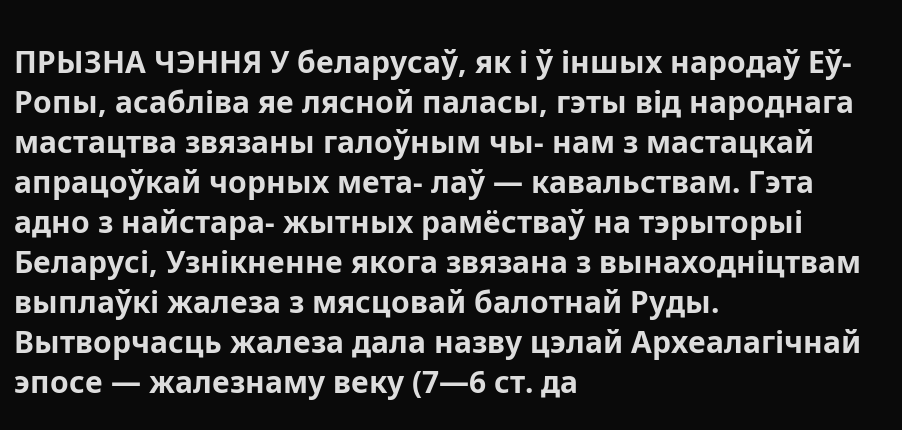ПРЫЗНА ЧЭННЯ У беларусаў, як і ў іншых народаў Еў- Ропы, асабліва яе лясной паласы, гэты від народнага мастацтва звязаны галоўным чы- нам з мастацкай апрацоўкай чорных мета- лаў — кавальствам. Гэта адно з найстара- жытных рамёстваў на тэрыторыі Беларусі, Узнікненне якога звязана з вынаходніцтвам выплаўкі жалеза з мясцовай балотнай Руды. Вытворчасць жалеза дала назву цэлай Археалагічнай эпосе — жалезнаму веку (7—6 ст. да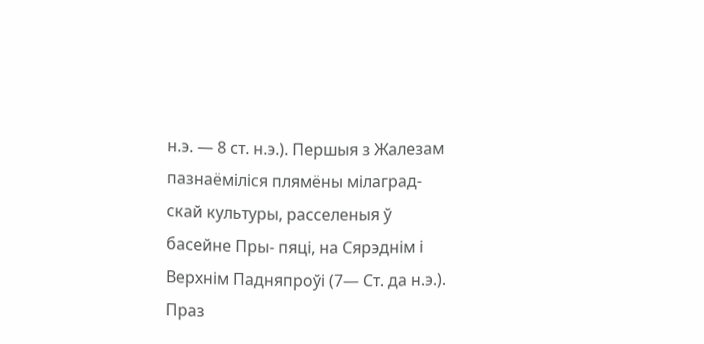н.э. — 8 ст. н.э.). Першыя з Жалезам пазнаёміліся плямёны мілаград- скай культуры, расселеныя ў басейне Пры- пяці, на Сярэднім і Верхнім Падняпроўі (7— Ст. да н.э.). Праз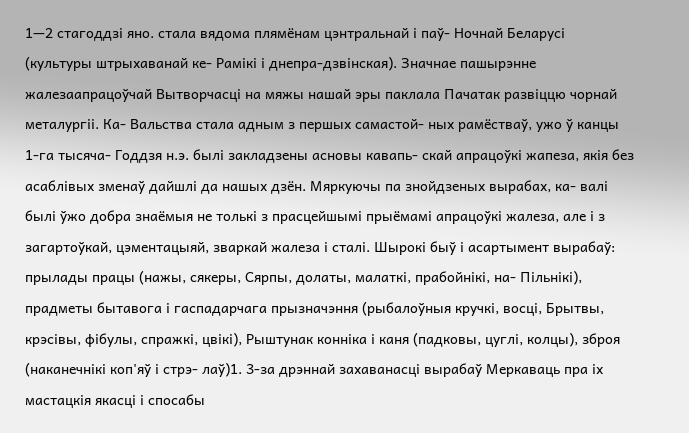1—2 стагоддзі яно. стала вядома плямёнам цэнтральнай і паў- Ночнай Беларусі (культуры штрыхаванай ке- Рамікі і днепра-дзвінская). Значнае пашырэнне жалезаапрацоўчай Вытворчасці на мяжы нашай эры паклала Пачатак развіццю чорнай металургіі. Ка- Вальства стала адным з першых самастой- ных рамёстваў, ужо ў канцы 1-га тысяча- Годдзя н.э. былі закладзены асновы кавапь- скай апрацоўкі жапеза, якія без асаблівых зменаў дайшлі да нашых дзён. Мяркуючы па знойдзеных вырабах, ка- валі былі ўжо добра знаёмыя не толькі з прасцейшымі прыёмамі апрацоўкі жалеза, але і з загартоўкай, цэментацыяй, зваркай жалеза і сталі. Шырокі быў і асартымент вырабаў: прылады працы (нажы, сякеры, Сярпы, долаты, малаткі, прабойнікі, на- Пільнікі), прадметы бытавога і гаспадарчага прызначэння (рыбалоўныя кручкі, восці, Брытвы, крэсівы, фібулы, спражкі, цвікі), Рыштунак конніка і каня (падковы, цуглі, колцы), зброя (наканечнікі коп'яў і стрэ- лаў)1. 3-за дрэннай захаванасці вырабаў Меркаваць пра іх мастацкія якасці і спосабы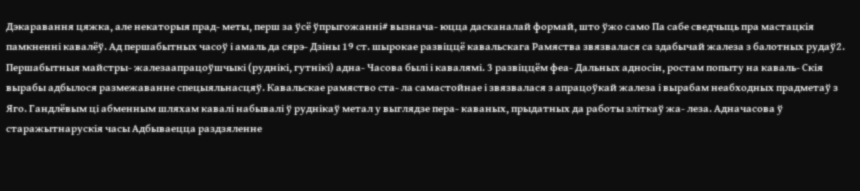Дэкаравання цяжка, але некаторыя прад- меты, перш за ўсё ўпрыгожанні# вызнача- юцца дасканалай формай, што ўжо само Па сабе сведчыць пра мастацкія памкненні кавалёў. Ад першабытных часоў і амаль да сярэ- Дзіны 19 ст. шырокае развіццё кавальскага Рамяства звязвалася са здабычай жалеза з балотных рудаў2. Першабытныя майстры- жалезаапрацоўшчыкі (руднікі, гутнікі) адна- Часова былі і кавалямі. 3 развіццём феа- Дальных адносін, ростам попыту на каваль- Скія вырабы адбылося размежаванне спецыяльнасцяў. Кавальскае рамяство ста- ла самастойнае і звязвалася з апрацоўкай жалеза і вырабам неабходных прадметаў з Яго. Гандлёвым ці абменным шляхам кавалі набывалі ў руднікаў метал у выглядзе пера- каваных, прыдатных да работы зліткаў жа- леза. Адначасова ў старажытнарускія часы Адбываецца раздзяленне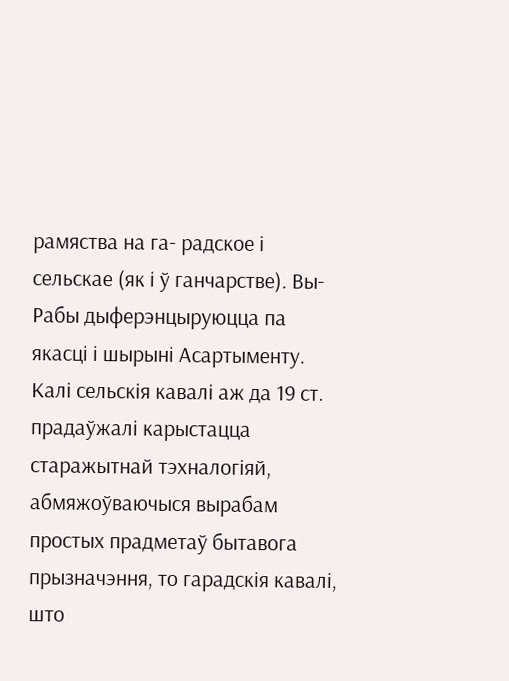рамяства на га- радское і сельскае (як і ў ганчарстве). Вы- Рабы дыферэнцыруюцца па якасці і шырыні Асартыменту. Калі сельскія кавалі аж да 19 ст. прадаўжалі карыстацца старажытнай тэхналогіяй, абмяжоўваючыся вырабам простых прадметаў бытавога прызначэння, то гарадскія кавалі, што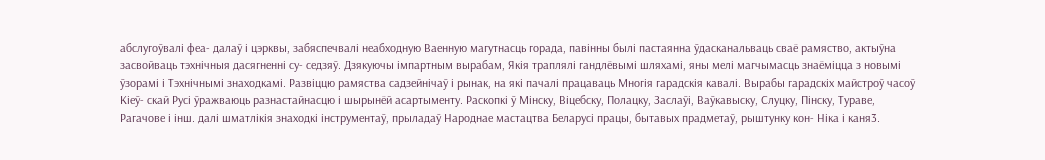абслугоўвалі феа- далаў і цэрквы, забяспечвалі неабходную Ваенную магутнасць горада, павінны былі пастаянна ўдасканальваць сваё рамяство, актыўна засвойваць тэхнічныя дасягненні су- седзяў. Дзякуючы імпартным вырабам, Якія траплялі гандлёвымі шляхамі, яны мелі магчымасць знаёміцца з новымі ўзорамі і Тэхнічнымі знаходкамі. Развіццю рамяства садзейнічаў і рынак, на які пачалі працаваць Многія гарадскія кавалі. Вырабы гарадскіх майстроў часоў Кіеў- скай Русі ўражваюць разнастайнасцю і шырынёй асартыменту. Раскопкі ў Мінску, Віцебску, Полацку, Заслаўі, Ваўкавыску, Слуцку, Пінску, Тураве, Рагачове і інш. далі шматлікія знаходкі інструментаў, прыладаў Народнае мастацтва Беларусі працы, бытавых прадметаў, рыштунку кон- Ніка і каня3.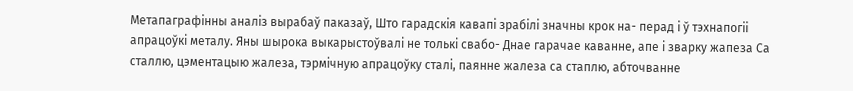Метапаграфінны аналіз вырабаў паказаў, Што гарадскія кавапі зрабілі значны крок на- перад і ў тэхнапогіі апрацоўкі металу. Яны шырока выкарыстоўвалі не толькі свабо- Днае гарачае каванне, апе і зварку жапеза Са сталлю, цэментацыю жалеза, тэрмічную апрацоўку сталі, паянне жалеза са стаплю, абточванне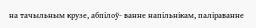на тачыльным крузе, абпілоў- ванне напільнікам, паліраванне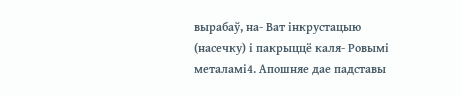вырабаў, на- Ват інкрустацыю (насечку) і пакрыццё каля- Ровымі металамі4. Апошняе дае падставы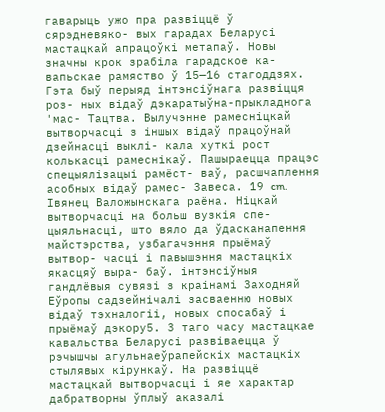гаварыць ужо пра развіццё ў сярэдневяко- вых гарадах Беларусі мастацкай апрацоўкі метапаў. Новы значны крок зрабіла гарадское ка- вапьскае рамяство ў 15—16 стагоддзях. Гэта быў перыяд інтэнсіўнага развіцця роз- ных відаў дэкаратыўна-прыкладнога 'мас- Тацтва. Вылучэнне рамесніцкай вытворчасці з іншых відаў працоўнай дзейнасці выклі- кала хуткі рост колькасці рамеснікаў. Пашыраецца працэс спецыялізацыі рамёст- ваў, расшчаплення асобных відаў рамес- Завеса. 19 cm. Івянец Валожынскага раёна. Ніцкай вытворчасці на больш вузкія спе- цыяльнасці, што вяло да ўдасканапення майстэрства, узбагачэння прыёмаў вытвор- часці і павышэння мастацкіх якасцяў выра- баў. інтэнсіўныя гандлёвыя сувязі з краінамі Заходняй Еўропы садзейнічалі засваенню новых відаў тэхналогіі, новых спосабаў і прыёмаў дэкору5. 3 таго часу мастацкае кавальства Беларусі развіваецца ў рэчышчы агульнаеўрапейскіх мастацкіх стылявых кірункаў. На развіццё мастацкай вытворчасці і яе характар дабратворны ўплыў аказалі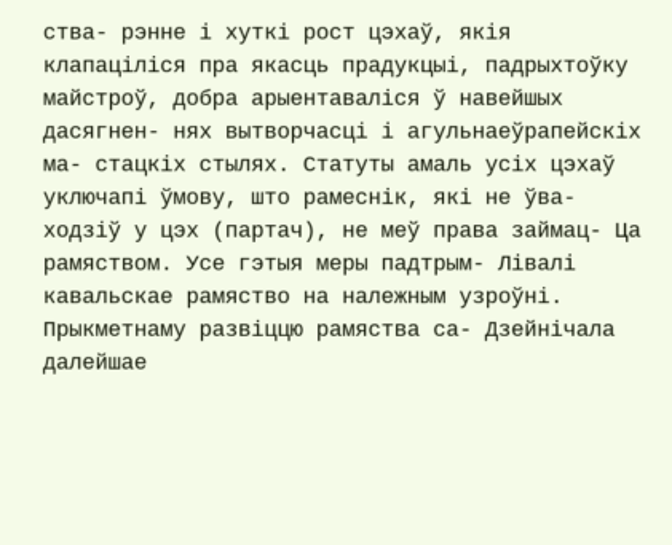ства- рэнне і хуткі рост цэхаў, якія клапаціліся пра якасць прадукцыі, падрыхтоўку майстроў, добра арыентаваліся ў навейшых дасягнен- нях вытворчасці і агульнаеўрапейскіх ма- стацкіх стылях. Статуты амаль усіх цэхаў уключапі ўмову, што рамеснік, які не ўва- ходзіў у цэх (партач), не меў права займац- Ца рамяством. Усе гэтыя меры падтрым- Лівалі кавальскае рамяство на належным узроўні. Прыкметнаму развіццю рамяства са- Дзейнічала далейшае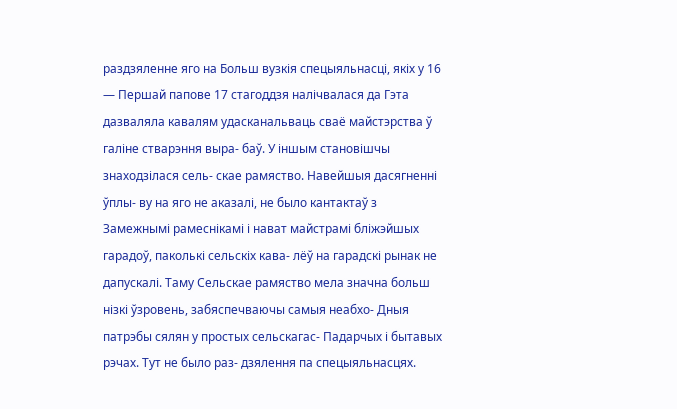раздзяленне яго на Больш вузкія спецыяльнасці, якіх у 16 — Першай папове 17 стагоддзя налічвалася да Гэта дазваляла кавалям удасканальваць сваё майстэрства ў галіне стварэння выра- баў. У іншым становішчы знаходзілася сель- скае рамяство. Навейшыя дасягненні ўплы- ву на яго не аказалі, не было кантактаў з Замежнымі рамеснікамі і нават майстрамі бліжэйшых гарадоў, паколькі сельскіх кава- лёў на гарадскі рынак не дапускалі. Таму Сельскае рамяство мела значна больш нізкі ўзровень, забяспечваючы самыя неабхо- Дныя патрэбы сялян у простых сельскагас- Падарчых і бытавых рэчах. Тут не было раз- дзялення па спецыяльнасцях.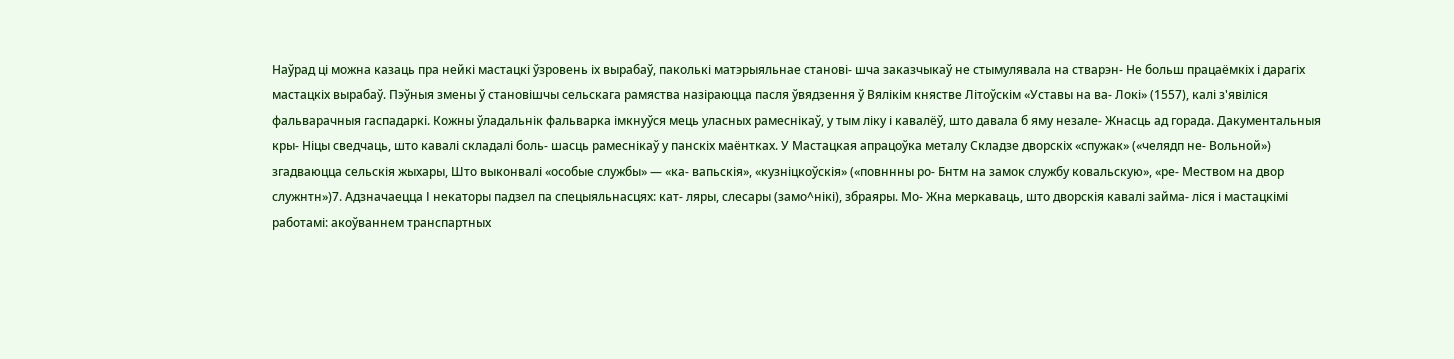Наўрад ці можна казаць пра нейкі мастацкі ўзровень іх вырабаў, паколькі матэрыяльнае станові- шча заказчыкаў не стымулявала на стварэн- Не больш працаёмкіх і дарагіх мастацкіх вырабаў. Пэўныя змены ў становішчы сельскага рамяства назіраюцца пасля ўвядзення ў Вялікім княстве Літоўскім «Уставы на ва- Локі» (1557), калі з'явіліся фальварачныя гаспадаркі. Кожны ўладальнік фальварка імкнуўся мець уласных рамеснікаў, у тым ліку і кавалёў, што давала б яму незале- Жнасць ад горада. Дакументальныя кры- Ніцы сведчаць, што кавалі складалі боль- шасць рамеснікаў у панскіх маёнтках. У Мастацкая апрацоўка металу Складзе дворскіх «спужак» («челядп не- Вольной») згадваюцца сельскія жыхары, Што выконвалі «особые службы» — «ка- вапьскія», «кузніцкоўскія» («повннны ро- Бнтм на замок службу ковальскую», «ре- Меством на двор служнтн»)7. Адзначаецца І некаторы падзел па спецыяльнасцях: кат- ляры, слесары (замо^нікі), збраяры. Мо- Жна меркаваць, што дворскія кавалі займа- ліся і мастацкімі работамі: акоўваннем транспартных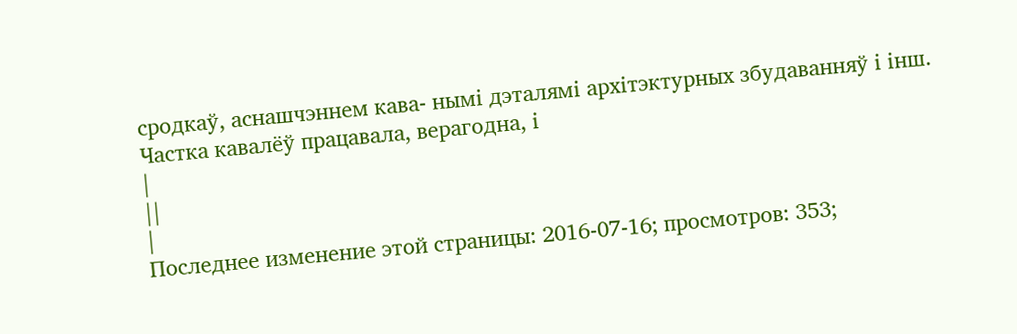сродкаў, аснашчэннем кава- нымі дэталямі архітэктурных збудаванняў і інш. Частка кавалёў працавала, верагодна, і
|
||
|
Последнее изменение этой страницы: 2016-07-16; просмотров: 353;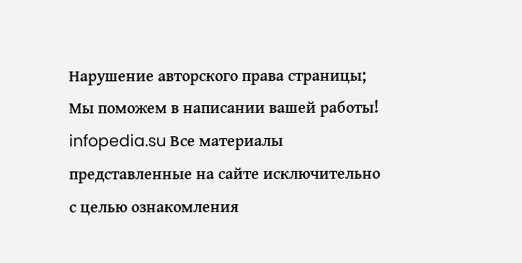Нарушение авторского права страницы; Мы поможем в написании вашей работы! infopedia.su Все материалы представленные на сайте исключительно с целью ознакомления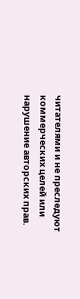читателями и не преследуют коммерческих целей или нарушение авторских прав.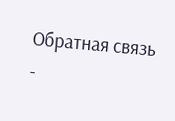Обратная связь -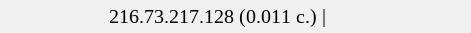216.73.217.128 (0.011 с.) |